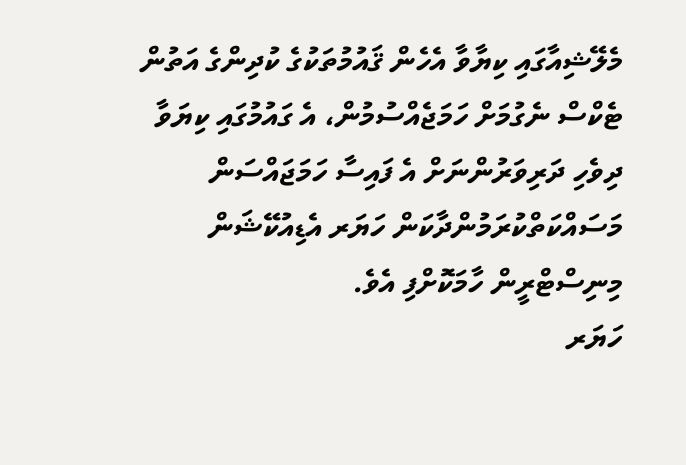މެލޭޝިއާގައި ކިޔާވާ އެހެން ޤައުމުތަކުގެ ކުދިންގެ އަތުން ޓެކްސް ނެގުމަށް ހަމަޖެއްސުމުން، އެ ގައުމުގައި ކިޔަވާ ދިވެހި ދަރިވަރުންނަށް އެ ފައިސާ ހަމަޖައްސަން މަސައްކަތްކުރަމުންދާކަން ހަޔަރ އެޑިއުކޭޝަން މިނިސްޓްރީން ހާމަކޮށްފި އެވެ.
ހަޔަރ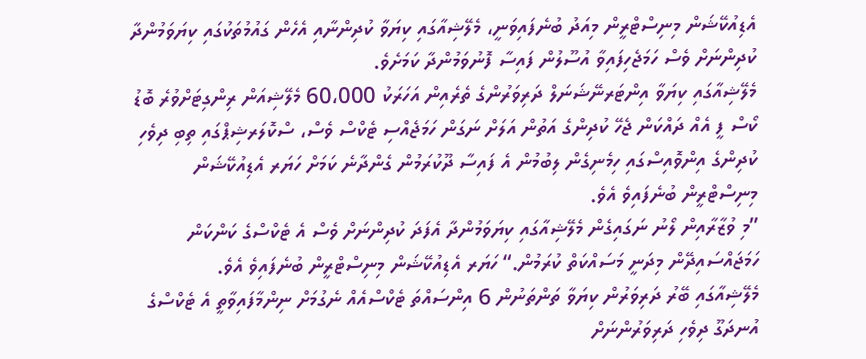އެޑިއުކޭޝަން މިނިސްޓްރީން މިއަދު ބުނެފައިވަނީ، މެލޭޝިއާގައި ކިޔަވާ ކުދިންނާއި އެހެން ގައުމުތަކުގައި ކިޔަވަމުންދާ ކުދިންނަށް ވެސް ހަމަޖެހިފައިވާ އުސޫލުން ފައިސާ ފޮނުވަމުންދާ ކަމަށެވެ.
މެލޭޝިއާގައި ކިޔަވާ އިންޓަރނޭޝަނަލް ދަރިވަރުންގެ ތެރެއިން އަހަރަކު 60،000 މެލޭޝިއަން ރިންގިޓަށްވުރެ ބޮޑު ކޯސް ފީ އެއް ދައްކަން ޖެހޭ ކުދިންގެ އަތުން އަލަށް ނަގަން ހަމަޖެއްސި ޓެކްސް ވެސް، ސްކޮލަރޝިޕްގައި ތިބި ދިވެހި ކުދިންގެ އިންވޮއިސްގައި ހިމެނިގެން ލިބުމުން އެ ފައިސާ ދޫކުރަމުން ގެންދާނެ ކަމަށް ހަޔަރ އެޑިއުކޭޝަން މިނިސްޓްރީން ބުނެފައިވެ އެވެ.
”މި ވުޒާރާއިން ލޯނު ނަގައިގެން މެލޭޝިއާގައި ކިޔަވަމުންދާ އެފަދަ ކުދިންނަށް ވެސް އެ ޓެކްސްގެ ކަންކަން ހަމަޖައްސައިދޭން މިދަނީ މަސައްކަތް ކުރަމުން.“ ހަޔަރ އެޑިއުކޭޝަން މިނިސްޓްރީން ބުނެފައިވެ އެވެ.
މެލޭޝިއާގައި ބޭރު ދަރިވަރުން ކިޔަވާ ތަންތަނުން 6 އިންސައްތަ ޓެކްސްއެއް ނެގުމަށް ނިންމާފައިވާތީ އެ ޓެކްސްގެ އުނދަގޫ ދިވެހި ދަރިވަރުންނަށް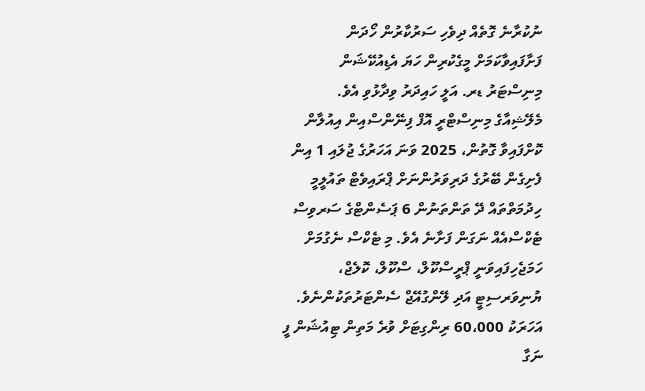ނުކުރާނެ ގޮތެއް ދިވެހި ސަރުކާރުން ހޯދަން ފަށާފައިވާކަމަށް މީގެކުރިން ހަޔަ އެޑިއުކޭޝަން މިނިސްޓަރު ޑރ. އަލީ ހައިދަރު ވިދާޅުވި އެވެ.
މެލޭޝިއާގެ މިނިސްޓްރީ އޮފް ފިނޭންސްއިން އިއުލާން ކޮށްފައިވާ ގޮތުން، 2025 ވަނަ އަހަރުގެ ޖުލައި 1 އިން ފެށިގެން ބޭރުގެ ދަރިވަރުންނަށް ޕްރައިވެޓް ތައުލީމީ ހިދުމަތްތައް ދޭ ތަންތަނުން 6 ޕަސެންޓްގެ ސަރވިސް ޓެކްސްއެއް ނަގަން ފަށާނެ އެވެ. މި ޓެކްސް ނެގުމަށް ހަމަޖެހިފައިވަނީ ޕްރީސްކޫލް، ސްކޫލް، ކޮލެޖް، ޔުނިވަރސިޓީ އަދި ލޭންގުއޭޖް ސެންޓަރުތަކުންނެވެ.
އަހަރަކު 60،000 ރިންގިޓަށް ވުރެ މަތިން ޓިއުޝަން ފީ ނަގާ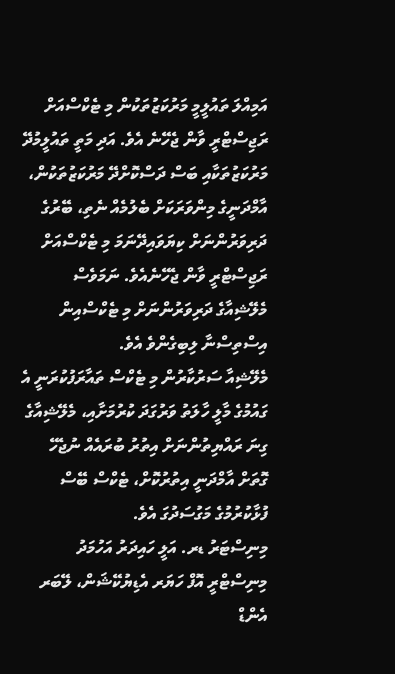އަމިއްލަ ތައުލީމީ މަރުކަޒުތަކުން މި ޓެކްސްއަށް ރަޖިސްޓްރީ ވާން ޖެހޭނެ އެވެ. އަދި މަތީ ތައުލީމުދޭ މަރުކަޒުތަކާއި ބަސް ދަސްކޮށްދޭ މަރުކަޒުތަކުން، އާމްދަނީގެ މިންވަރަކަށް ބެލުމެއް ނެތި، ބޭރުގެ ދަރިވަރުންނަށް ކިޔަވައިދޭނަމަ މި ޓެކްސްއަށް ރަޖިސްޓްރީ ވާން ޖެހޭނެއެވެ. ނަމަވެސް މެލޭޝިއާގެ ދަރިވަރުންނަށް މި ޓެކްސްއިން އިސްތިސްނާ ލިބިގެންވެ އެވެ.
މެލޭޝިއާ ސަރުކާރުން މި ޓެކްސް ތައާރަފުކުރަނީ އެ ގައުމުގެ މާލީ ހާލަތު ވަރުގަދަ ކުރުމަށާއި، މެލޭޝިއާގެ ގިނަ ރައްޔިތުންނަށް އިތުރު ބުރައެއް ނުޖެހޭ ގޮތަށް އާމްދަނީ އިތުރުކޮށް، ޓެކްސް ބޭސް ފުޅާކުރުމުގެ މަގުސަދުގަ އެވެ.
މިނިސްޓަރު ޑރ. އަލީ ހައިދަރު އަހުމަދު މިނިސްޓްރީ އޮފް ހަޔަރ އެޑިޔުކޭޝަން، ލޭބަރ އެންޑް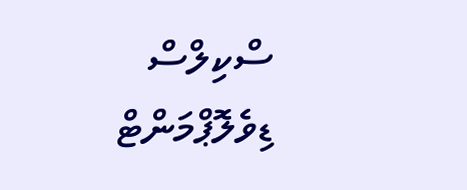ސްކިލްސް ޑިވެލޮޕްމަންޓް